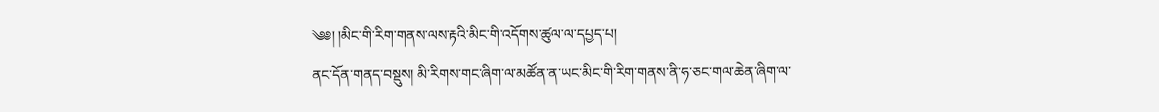༄༅། །མིང་གི་རིག་གནས་ལས་རྟའི་མིང་གི་འདོགས་ཚུལ་ལ་དཔྱད་པ།
ནང་དོན་གནད་བསྡུས། མི་རིགས་གང་ཞིག་ལ་མཚོན་ན་ཡང་མིང་གི་རིག་གནས་ནི་ཧ་ཅང་གལ་ཆེན་ཞིག་ལ་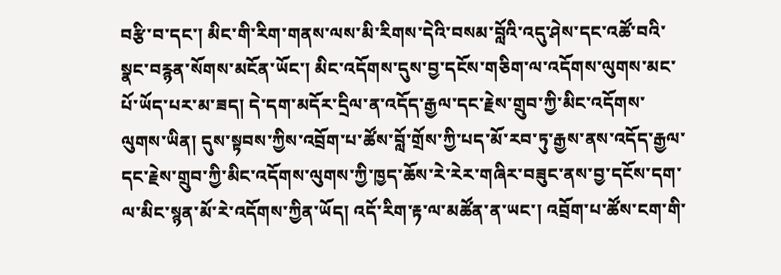བརྩི་བ་དང་། མིང་གི་རིག་གནས་ལས་མི་རིགས་དེའི་བསམ་བློའི་འདུ་ཤེས་དང་འཚོ་བའི་སྣང་བརྙན་སོགས་མངོན་ཡོང་། མིང་འདོགས་དུས་བྱ་དངོས་གཅིག་ལ་འདོགས་ལུགས་མང་པོ་ཡོད་པར་མ་ཟད། དེ་དག་མདོར་དྲིལ་ན་འདོད་རྒྱལ་དང་རྗེས་གྲུབ་ཀྱི་མིང་འདོགས་ལུགས་ཡིན། དུས་སྟབས་ཀྱིས་འབྲོག་པ་ཚོས་བློ་གྲོས་ཀྱི་པད་མོ་རབ་ཏུ་རྒྱས་ནས་འདོད་རྒྱལ་དང་རྗེས་གྲུབ་ཀྱི་མིང་འདོགས་ལུགས་ཀྱི་ཁྱད་ཆོས་རེ་རེར་གཞིར་བཟུང་ནས་བྱ་དངོས་དག་ལ་མིང་སྙན་མོ་རེ་འདོགས་ཀྱིན་ཡོད། འདོ་རིག་རྟ་ལ་མཚོན་ན་ཡང་། འབྲོག་པ་ཚོས་ངག་གི་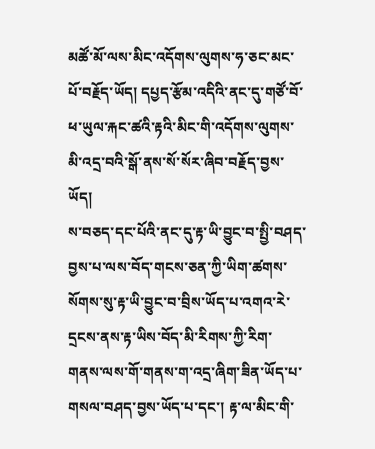མཚོ་མོ་ལས་མིང་འདོགས་ལུགས་ཧ་ཅང་མང་པོ་བརྗོད་ཡོད། དཔྱད་རྩོམ་འདིའི་ནང་དུ་གཙོ་བོ་ཕ་ཡུལ་རྐང་ཚའི་རྟའི་མིང་གི་འདོགས་ལུགས་མི་འདྲ་བའི་སྒོ་ནས་སོ་སོར་ཞིབ་བརྗོད་བྱས་ཡོད།
ས་བཅད་དང་པོའི་ནང་དུ་རྟ་ཡི་བྱུང་བ་སྤྱི་བཤད་བྱས་པ་ལས་བོད་གངས་ཅན་ཀྱི་ཡིག་ཚགས་སོགས་སུ་རྟ་ཡི་བྱུང་བ་བྲིས་ཡོད་པ་འགའ་རེ་དྲངས་ནས་རྟ་ཡིས་བོད་མི་རིགས་ཀྱི་རིག་གནས་ལས་གོ་གནས་ག་འདྲ་ཞིག་ཟིན་ཡོད་པ་གསལ་བཤད་བྱས་ཡོད་པ་དང་། རྟ་ལ་མིང་གི་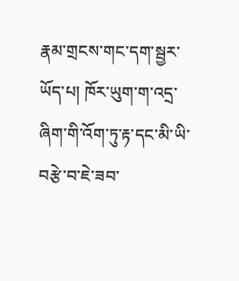རྣམ་གྲངས་གང་དག་སྦྱར་ཡོད་པ། ཁོར་ཡུག་ག་འདྲ་ཞིག་གི་འོག་ཏུ་རྟ་དང་མི་ཡི་བརྩེ་བ་ཇེ་ཟབ་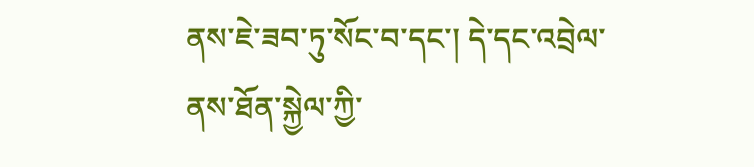ནས་ཇེ་ཟབ་ཏུ་སོང་བ་དང་། དེ་དང་འབྲེལ་ནས་ཐོན་སྐྱེལ་ཀྱི་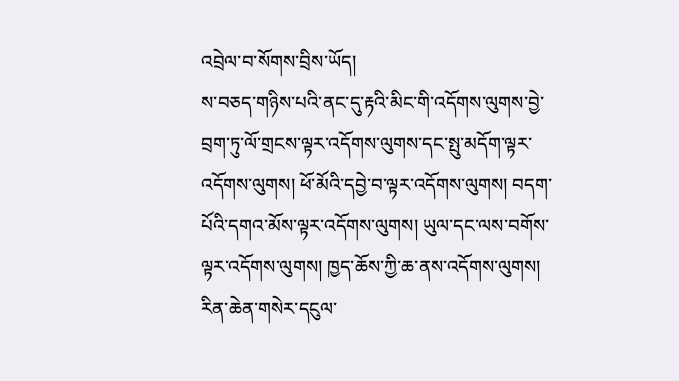འབྲེལ་བ་སོགས་བྲིས་ཡོད།
ས་བཅད་གཉིས་པའི་ནང་དུ་རྟའི་མིང་གི་འདོགས་ལུགས་བྱེ་བྲག་ཏུ་ལོ་གྲངས་ལྟར་འདོགས་ལུགས་དང་སྤུ་མདོག་ལྟར་འདོགས་ལུགས། ཕོ་མོའི་དབྱེ་བ་ལྟར་འདོགས་ལུགས། བདག་པོའི་དགའ་མོས་ལྟར་འདོགས་ལུགས། ཡུལ་དང་ལས་བགོས་ལྟར་འདོགས་ལུགས། ཁྱད་ཆོས་ཀྱི་ཆ་ནས་འདོགས་ལུགས། རིན་ཆེན་གསེར་དངུལ་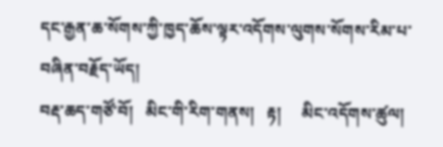དང་རྒྱན་ཆ་སོགས་ཀྱི་ཁྱད་ཆོས་ལྟར་འདོགས་ལུགས་སོགས་རིམ་པ་བཞིན་བརྗོད་ཡོད།
བརྡ་ཆད་གཙོ་བོ།   མིང་གི་རིག་གནས།   རྟ།     མིང་འདོགས་ཚུལ།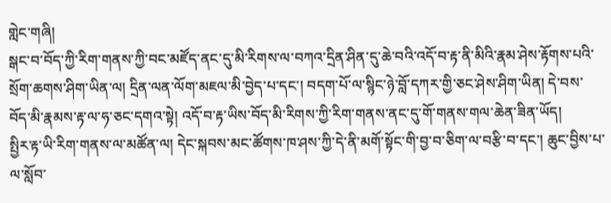གླེང་གཞི།
སྒང་བ་བོད་ཀྱི་རིག་གནས་ཀྱི་བང་མཛོད་ནང་དུ་མི་རིགས་ལ་བཀའ་དྲིན་ཤིན་དུ་ཆེ་བའི་འདོ་བ་རྟ་ནི་མིའི་རྣམ་ཤེས་རྟོགས་པའི་སྲོག་ཆགས་ཤིག་ཡིན་ལ། དྲིན་ལན་ལོག་མཇལ་མི་བྱེད་པ་དང་། བདག་པོ་ལ་སྙིང་ཉེ་བློ་དཀར་གྱི་ཅང་ཤེས་ཤིག་ཡིན། དེ་བས་བོད་མི་རྣམས་རྟ་ལ་ཧ་ཅང་དགའ་སྟེ། འདོ་བ་རྟ་ཡིས་བོད་མི་རིགས་ཀྱི་རིག་གནས་ནང་དུ་གོ་གནས་གལ་ཆེན་ཟིན་ཡོད།
སྤྱིར་རྟ་ཡི་རིག་གནས་ལ་མཚོན་ལ། དེང་སྐབས་མང་ཚོགས་ཁ་ཤས་ཀྱི་དེ་ནི་མགོ་སྟོང་གི་བྱ་བ་ཅིག་ལ་བརྩི་བ་དང་། ཆུང་བྱིས་པ་ལ་སློབ་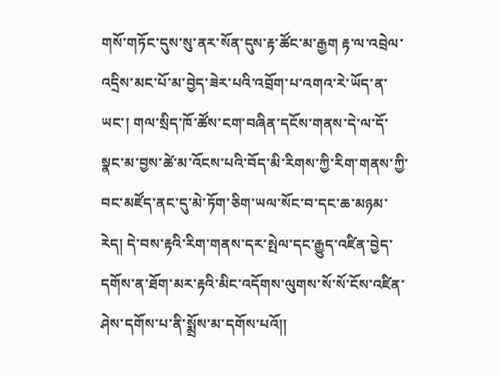གསོ་གཏོང་དུས་སུ་ནར་སོན་དུས་རྟ་ཚོང་མ་རྒྱག རྟ་ལ་འབྲེལ་འདྲིས་མང་པོ་མ་བྱེད་ཟེར་པའི་འབྲོག་པ་འགའ་རེ་ཡོད་ན་ཡང་། གལ་སྲིད་ཁོ་ཚོས་ངག་བཞིན་དངོས་གནས་དེ་ལ་དོ་སྣང་མ་བྱས་ཚེ་མ་འོངས་པའི་བོད་མི་རིགས་ཀྱི་རིག་གནས་ཀྱི་བང་མཛོད་ནང་དུ་མེ་ཏོག་ཅིག་ཡལ་སོང་བ་དང་ཆ་མཉམ་རེད། དེ་བས་རྟའི་རིག་གནས་དར་སྤེལ་དང་རྒྱུད་འཛིན་བྱེད་དགོས་ན་ཐོག་མར་རྟའི་མིང་འདོགས་ལུགས་སོ་སོ་ངོས་འཛིན་ཤེས་དགོས་པ་ནི་སྨྲོས་མ་དགོས་པའོ།།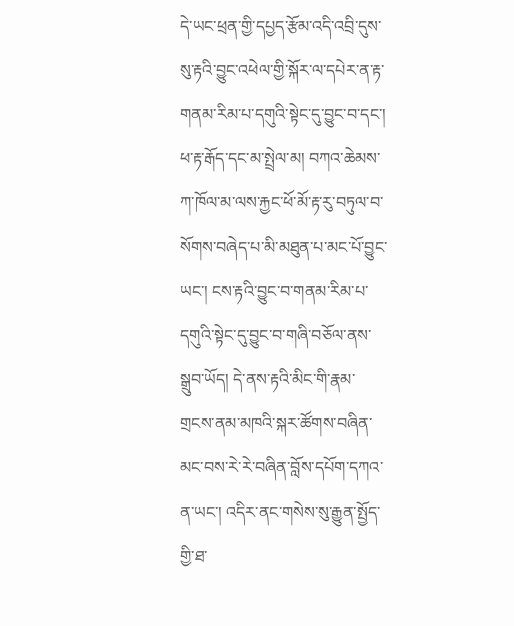དེ་ཡང་ཕྲན་གྱི་དཔྱད་རྩོམ་འདི་འབྲི་དུས་སུ་རྟའི་བྱུང་འཕེལ་གྱི་སྐོར་ལ་དཔེར་ན་རྟ་གནམ་རིམ་པ་དགུའི་སྟེང་དུ་བྱུང་བ་དང་། ཕ་རྟ་རྒོད་དང་མ་སྤྲེལ་མ། བཀའ་ཆེམས་ཀ་ཁོལ་མ་ལས་རྐྱང་ཕོ་མོ་རྟ་རུ་བཏུལ་བ་སོགས་བཞེད་པ་མི་མཐུན་པ་མང་པོ་བྱུང་ཡང་། ངས་རྟའི་བྱུང་བ་གནམ་རིམ་པ་དགུའི་སྟེང་དུ་བྱུང་བ་གཞི་བཅོལ་ནས་སྒྲུབ་ཡོད། དེ་ནས་རྟའི་མིང་གི་རྣམ་གྲངས་ནམ་མཁའི་སྐར་ཚོགས་བཞིན་མང་བས་རེ་རེ་བཞིན་བློས་དཔོག་དཀའ་ན་ཡང་། འདིར་ནང་གསེས་སུ་རྒྱུན་སྤྱོད་གྱི་ཐ་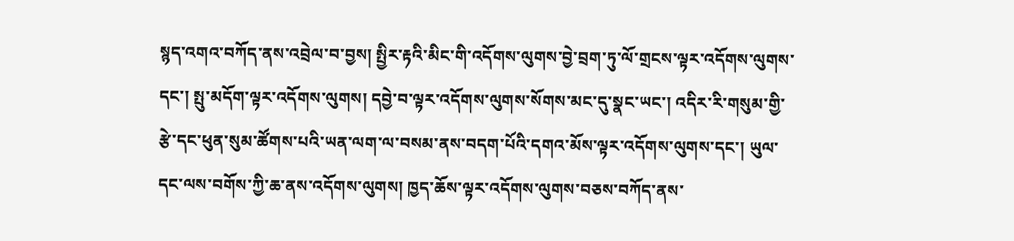སྙད་འགའ་བཀོད་ནས་འབྲེལ་བ་བྱས། སྤྱིར་རྟའི་མིང་གི་འདོགས་ལུགས་བྱེ་བྲག་ཏུ་ལོ་གྲངས་ལྟར་འདོགས་ལུགས་དང་། སྤུ་མདོག་ལྟར་འདོགས་ལུགས། དབྱེ་བ་ལྟར་འདོགས་ལུགས་སོགས་མང་དུ་སྣང་ཡང་། འདིར་རི་གསུམ་གྱི་རྩེ་དང་ཕུན་སུམ་ཚོགས་པའི་ཡན་ལག་ལ་བསམ་ནས་བདག་པོའི་དགའ་མོས་ལྟར་འདོགས་ལུགས་དང་། ཡུལ་དང་ལས་བགོས་ཀྱི་ཆ་ནས་འདོགས་ལུགས། ཁྱད་ཆོས་ལྟར་འདོགས་ལུགས་བཅས་བཀོད་ནས་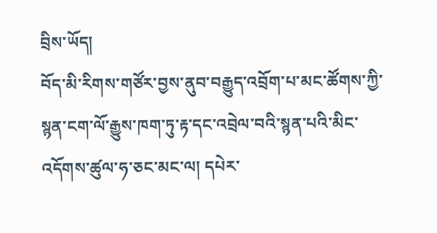བྲིས་ཡོད།
བོད་མི་རིགས་གཙོར་བྱས་ནུབ་བརྒྱུད་འབྲོག་པ་མང་ཚོགས་ཀྱི་སྙན་ངག་ལོ་རྒྱུས་ཁག་ཏུ་རྟ་དང་འབྲེལ་བའི་སྙན་པའི་མིང་འདོགས་ཚུལ་ཧ་ཅང་མང་ལ། དཔེར་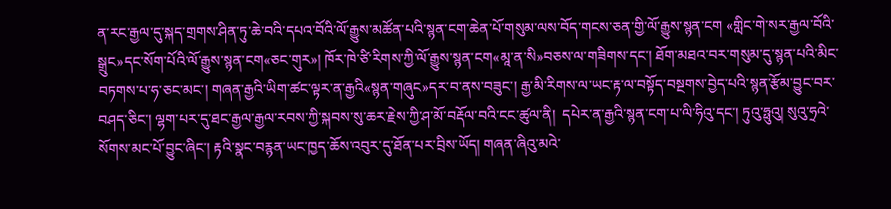ན་རང་རྒྱལ་དུ་སྐད་གྲགས་ཤིན་ཏུ་ཆེ་བའི་དཔའ་བོའི་ལོ་རྒྱུས་མཚོན་པའི་སྙན་ངག་ཆེན་པོ་གསུམ་ལས་བོད་གངས་ཅན་གྱི་ལོ་རྒྱུས་སྙན་ངག «གླིང་གེ་སར་རྒྱལ་བོའི་སྒྲུང»དང་སོག་པོའི་ལོ་རྒྱུས་སྙན་ངག«ཅང་གུར»། ཁོར་ཁེ་ཙི་རིགས་ཀྱི་ལོ་རྒྱུས་སྙན་ངག«མཱ་ན་སི»བཅས་ལ་གཟིགས་དང་། ཐོག་མཐའ་བར་གསུམ་དུ་སྙན་པའི་མིང་བཏགས་པ་ཧ་ཅང་མང་། གཞན་རྒྱའི་ཡིག་ཚང་ལྟར་ན་རྒྱའི«སྙན་གཞུང»དར་བ་ནས་བཟུང་། རྒྱ་མི་རིགས་ལ་ཡང་རྟ་ལ་བསྟོད་བསྔགས་བྱེད་པའི་སྙན་རྩོམ་བྱུང་བར་བཤད་ཅིང་། ལྷག་པར་དུ་ཐང་རྒྱལ་རྒྱལ་རབས་ཀྱི་སྐབས་སུ་ཆར་རྗེས་ཀྱི་ཤ་མོ་བརྡོལ་བའི་ངང་ཚུལ་ནི།  དཔེར་ན་རྒྱའི་སྙན་ངག་པ་ལི་ཧིའུ་དང་། ཏུའུ་ཧྥུའུ། སུའུ་ཧྲའེ་སོགས་མང་པོ་བྱུང་ཞིང་། རྟའི་སྣང་བརྙན་ཡང་ཁྱད་ཆོས་འབུར་དུ་ཐོན་པར་བྲིས་ཡོད། གཞན་ཞིའུ་མའེ་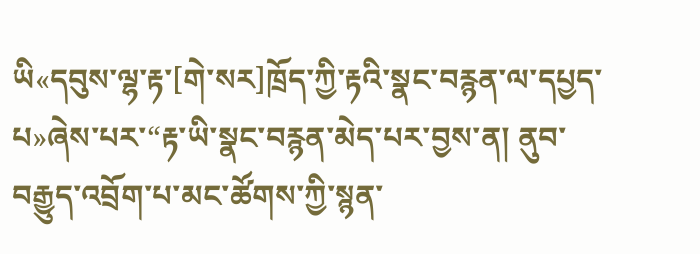ཡི«དབུས་ལྷ་རྟ་[གེ་སར]ཁྲོད་ཀྱི་རྟའི་སྣང་བརྙན་ལ་དཔྱད་པ»ཞེས་པར་“རྟ་ཡི་སྣང་བརྙན་མེད་པར་བྱས་ན། ནུབ་བརྒྱུད་འབྲོག་པ་མང་ཚོགས་ཀྱི་སྙན་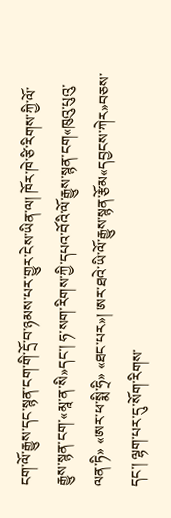ངག་ལོ་རྒྱུས་དང་སྙན་ངག་གི་དྲོ་བ་ཉམས་པར་གྱུར་ངེས་ཡིན་ལ། ཁོར་ཁེ་ཙི་རིགས་ཀྱི་ལོ་རྒྱུས་སྙན་ངག་«མཱ་ན་སི»དང་། ཧ་སག་རིགས་ཀྱི་དཔའ་བོའི་ལོ་རྒྱུས་སྙན་ངག«ཁུའུ་པུའུ་ལན་ཏི» «ཨར་ཕ་སྨི་ཧྲི» «ཐང་པར»། ཨར་ཐའེ་ཡི་ལོ་རྒྱུས་སྙན་རྩོམ«དབྱངས་ཀེར»བཅས་དང་། ལྷག་པར་དུ་སོག་རིགས་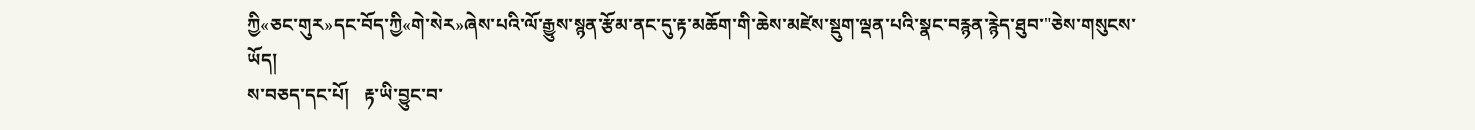ཀྱི«ཅང་གུར»དང་བོད་ཀྱི«གེ་སེར»ཞེས་པའི་ལོ་རྒྱུས་སྙན་རྩོམ་ནང་དུ་རྟ་མཆོག་གི་ཆེས་མཛེས་སྡུག་ལྡན་པའི་སྣང་བརྙན་རྙེད་ཐུབ་"ཅེས་གསུངས་ཡོད།
ས་བཅད་དང་པོ།   རྟ་ཡི་བྱུང་བ་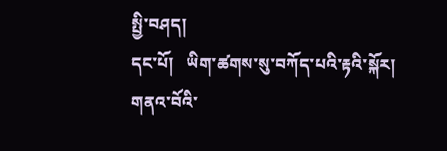སྤྱི་བཤད།
དང་པོ།   ཡིག་ཚགས་སུ་བཀོད་པའི་རྟའི་སྐོར།
གནའ་བོའི་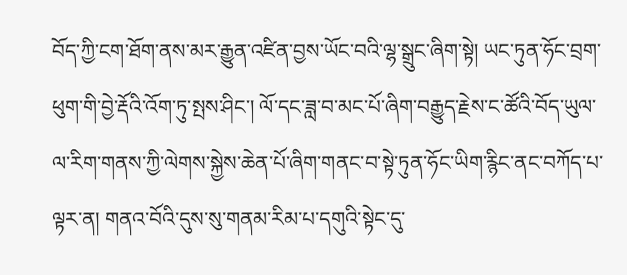བོད་ཀྱི་ངག་ཐོག་ནས་མར་རྒྱུན་འཛིན་བྱས་ཡོང་བའི་ལྷ་སྒྲུང་ཞིག་སྟེ། ཡང་ཏུན་ཧོང་བྲག་ཕུག་གི་བྱེ་རྡོའི་འོག་ཏུ་སྤས་ཤིང་། ལོ་དང་ཟླ་བ་མང་པོ་ཞིག་བརྒྱུད་རྗེས་ང་ཚོའི་བོད་ཡུལ་ལ་རིག་གནས་ཀྱི་ལེགས་སྐྱེས་ཆེན་པོ་ཞིག་གནང་བ་སྟེ་ཏུན་ཧོང་ཡིག་རྙིང་ནང་བཀོད་པ་ལྟར་ན། གནའ་བོའི་དུས་སུ་གནམ་རིམ་པ་དགུའི་སྟེང་དུ་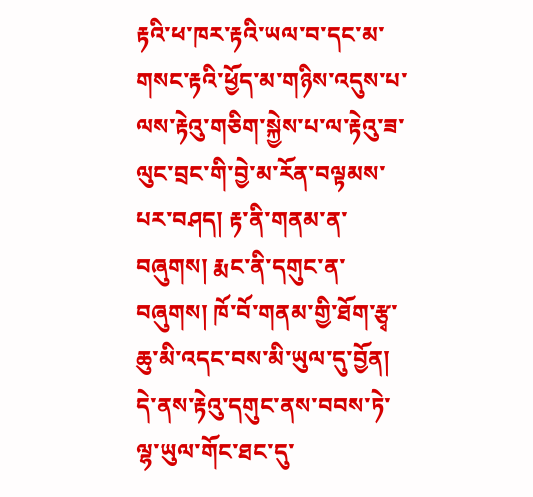རྟའི་ཕ་ཁར་རྟའི་ཡལ་བ་དང་མ་གསང་རྟའི་ཕྱོད་མ་གཉིས་འདུས་པ་ལས་རྟེའུ་གཅིག་སྐྱེས་པ་ལ་རྟེའུ་ཟ་ལུང་བྲང་གི་བྱེ་མ་རོན་བལྟམས་པར་བཤད། རྟ་ནི་གནམ་ན་བཞུགས། རྨང་ནི་དགུང་ན་བཞུགས། ཁོ་བོ་གནམ་གྱི་ཐོག་རྩྭ་ཆུ་མི་འདང་བས་མི་ཡུལ་དུ་བྱོན། དེ་ནས་རྟེའུ་དགུང་ནས་བབས་ཏེ་ལྷ་ཡུལ་གོང་ཐང་དུ་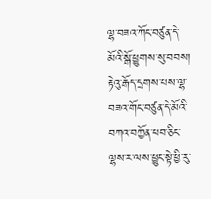ལྷ་བཟའ་ཀོང་བཙུན་དེ་མོའི་སྒོ་ཕྱུགས་སུ་བབས། རྟེའུ་རྒོད་དྲགས་པས་ལྷ་བཟའ་གོང་བཙུན་དེ་མོའི་བཀའ་བཀྱོན་ཕབ་ཅིང་ལྷས་ར་ལས་ཕྱུང་སྟེ་ཕྱི་རུ་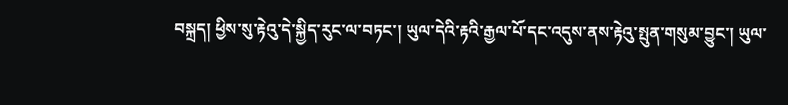བསྐྲད། ཕྱིས་སུ་རྟེའུ་དེ་སྐྱིད་རུང་ལ་བཏང་། ཡུལ་དེའི་རྟའི་རྒྱལ་པོ་དང་འདུས་ནས་རྟེའུ་སྤུན་གསུམ་བྱུང་། ཡུལ་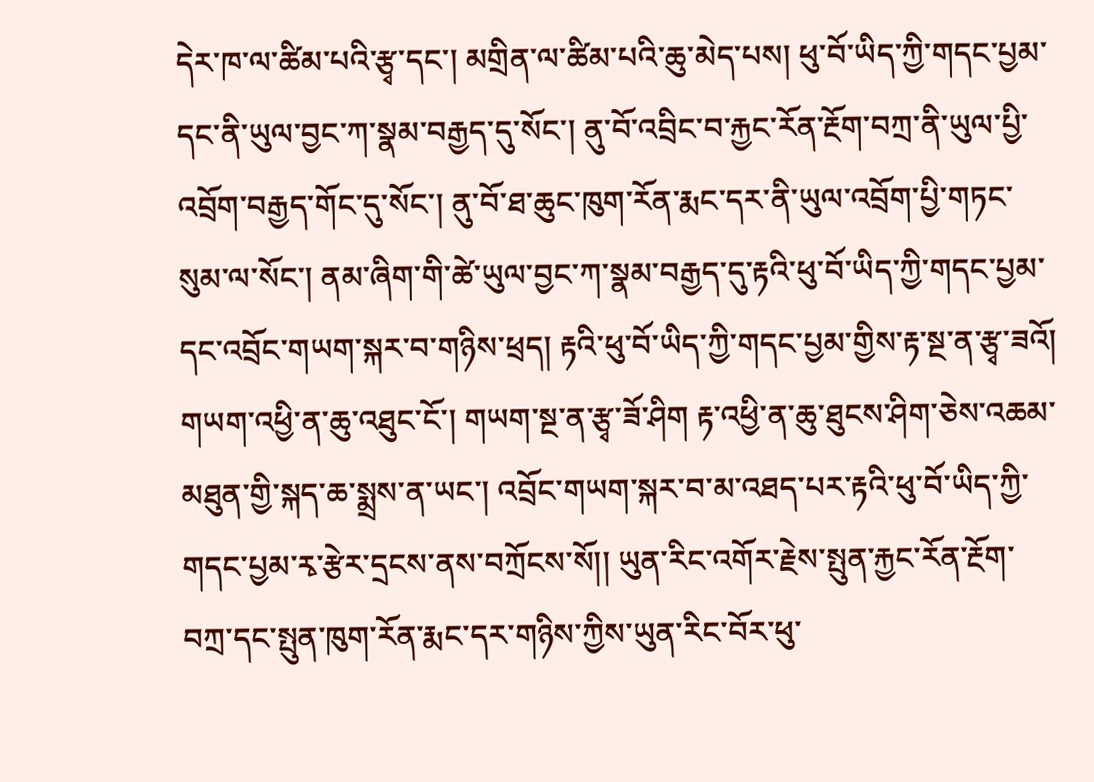དེར་ཁ་ལ་ཚིམ་པའི་རྩྭ་དང་། མགྲིན་ལ་ཚིམ་པའི་ཆུ་མེད་པས། ཕུ་བོ་ཡིད་ཀྱི་གདང་པྱམ་དང་ནི་ཡུལ་བྱང་ཀ་སྣམ་བརྒྱད་དུ་སོང་། ནུ་བོ་འབྲིང་བ་རྐྱང་རོན་རྔོག་བཀྲ་ནི་ཡུལ་པྱི་འབྲོག་བརྒྱད་གོང་དུ་སོང་། ནུ་བོ་ཐ་ཆུང་ཁུག་རོན་རྨང་དར་ནི་ཡུལ་འབྲོག་པྱི་གཏང་སུམ་ལ་སོང་། ནམ་ཞིག་གི་ཚེ་ཡུལ་བྱང་ཀ་སྣམ་བརྒྱད་དུ་རྟའི་ཕུ་བོ་ཡིད་ཀྱི་གདང་པྱམ་དང་འབྲོང་གཡག་སྐར་བ་གཉིས་ཕྲད། རྟའི་ཕུ་བོ་ཡིད་ཀྱི་གདང་པྱམ་གྱིས་རྟ་སྔ་ན་རྩྭ་ཟའོ། གཡག་འཕྱི་ན་ཆུ་འཐུང་ངོ་། གཡག་སྔ་ན་རྩྭ་ཟོ་ཤིག རྟ་འཕྱི་ན་ཆུ་ཐུངས་ཤིག་ཅེས་འཆམ་མཐུན་གྱི་སྐད་ཆ་སྨྲས་ན་ཡང་། འབྲོང་གཡག་སྐར་བ་མ་འཐད་པར་རྟའི་ཕུ་བོ་ཡིད་ཀྱི་གདང་པྱམ་རྭ་རྩེར་དྲངས་ནས་བཀྲོངས་སོ།། ཡུན་རིང་འགོར་རྗེས་སྤུན་རྐྱང་རོན་རྔོག་བཀྲ་དང་སྤུན་ཁུག་རོན་རྨང་དར་གཉིས་ཀྱིས་ཡུན་རིང་བོར་ཕུ་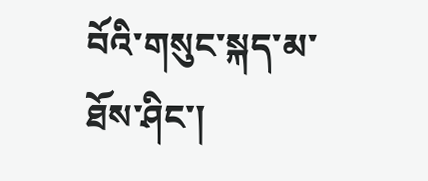བོའི་གསུང་སྐད་མ་ཐོས་ཤིང་།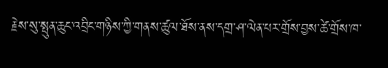རྗེས་སུ་སྤུན་ཆུང་འབྲིང་གཉིས་ཀྱི་གནས་ཚུལ་ཐོས་ནས་དགྲ་ཤ་ལེན་པར་གྲོས་བྱས་ཚེ་གྲོས་ཁ་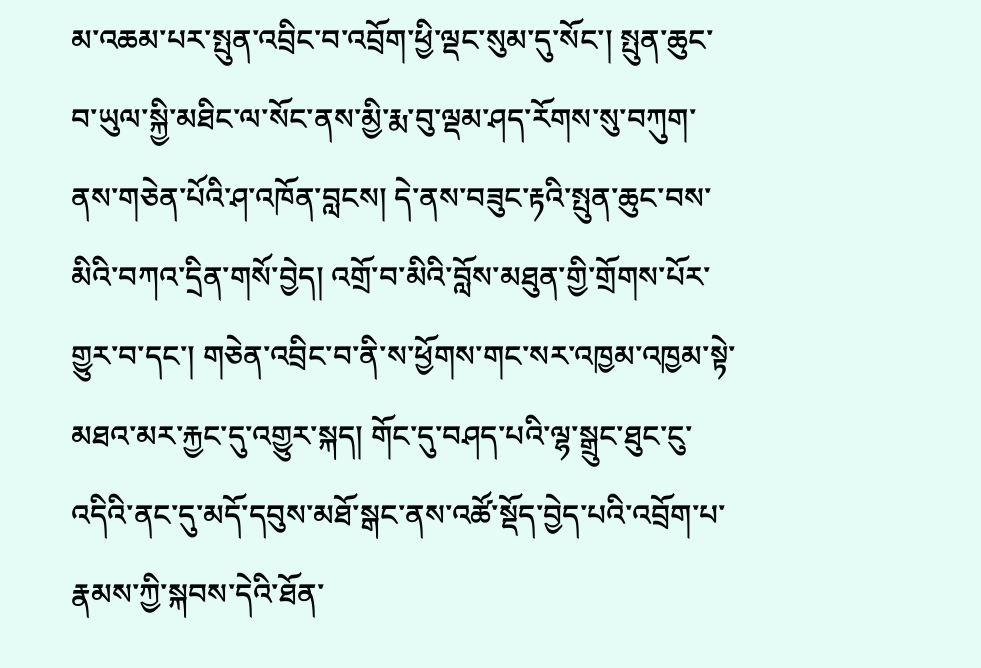མ་འཆམ་པར་སྤུན་འབྲིང་བ་འབྲོག་ཕྱི་ལྡང་སུམ་དུ་སོང་། སྤུན་ཆུང་བ་ཡུལ་སྐྱི་མཐིང་ལ་སོང་ནས་མྱི་རྨ་བུ་ལྡམ་ཤད་རོགས་སུ་བཀུག་ནས་གཅེན་པོའི་ཤ་འཁོན་བླངས། དེ་ནས་བཟུང་རྟའི་སྤུན་ཆུང་བས་མིའི་བཀའ་དྲིན་གསོ་བྱེད། འགྲོ་བ་མིའི་བློས་མཐུན་གྱི་གྲོགས་པོར་གྱུར་བ་དང་། གཅེན་འབྲིང་བ་ནི་ས་ཕྱོགས་གང་སར་འཁྱམ་འཁྱམ་སྟེ་མཐའ་མར་རྐྱང་དུ་འགྱུར་སྐད། གོང་དུ་བཤད་པའི་ལྷ་སྒྲུང་ཐུང་ངུ་འདིའི་ནང་དུ་མདོ་དབུས་མཐོ་སྒང་ནས་འཚོ་སྡོད་བྱེད་པའི་འབྲོག་པ་རྣམས་ཀྱི་སྐབས་དེའི་ཐོན་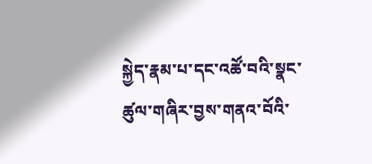སྐྱེད་རྣམ་པ་དང་འཚོ་བའི་སྣང་ཚུལ་གཞིར་བྱས་གནའ་བོའི་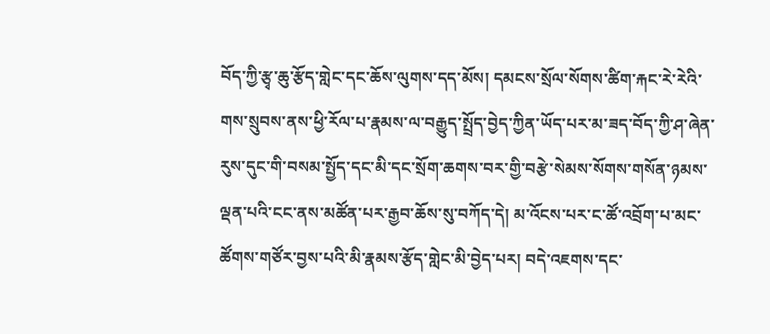བོད་ཀྱི་རྩྭ་ཆུ་རྩོད་གླེང་དང་ཆོས་ལུགས་དད་མོས། དམངས་སྲོལ་སོགས་ཚིག་རྐང་རེ་རེའི་གས་སྲུབས་ནས་ཕྱི་རོལ་པ་རྣམས་ལ་བརྒྱུད་སྤྲོད་བྱེད་ཀྱིན་ཡོད་པར་མ་ཟད་བོད་ཀྱི་ཤ་ཞེན་རུས་དུང་གི་བསམ་སྤྱོད་དང་མི་དང་སྲོག་ཆགས་བར་གྱི་བརྩེ་སེམས་སོགས་གསོན་ཉམས་ལྡན་པའི་ངང་ནས་མཚོན་པར་རྒྱབ་ཆོས་སུ་བཀོད་དེ། མ་འོངས་པར་ང་ཚོ་འབྲོག་པ་མང་ཚོགས་གཙོར་བྱས་པའི་མི་རྣམས་རྩོད་གླེང་མི་བྱེད་པར། བདེ་འཇགས་དང་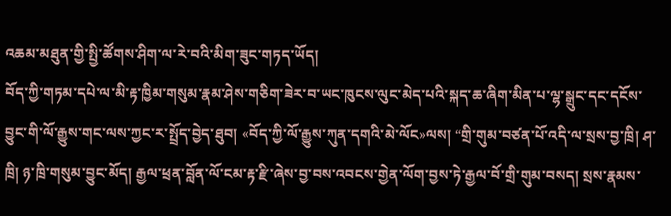འཆམ་མཐུན་གྱི་སྤྱི་ཚོགས་ཤིག་ལ་རེ་བའི་མིག་ཟུང་གཏད་ཡོད།
བོད་ཀྱི་གཏམ་དཔེ་ལ་མི་རྟ་ཁྱིམ་གསུམ་རྣམ་ཤེས་གཅིག་ཟེར་བ་ཡང་ཁུངས་ལུང་མེད་པའི་སྐད་ཆ་ཞིག་མིན་པ་ལྷ་སྒྲུང་དང་དངོས་བྱུང་གི་ལོ་རྒྱུས་གང་ལས་ཀྱང་ར་སྤྲོད་བྱེད་ཐུབ། «བོད་ཀྱི་ལོ་རྒྱུས་ཀུན་དགའི་མེ་ལོང»ལས། “གྲི་གུམ་བཙན་པོ་འདི་ལ་སྲས་བྱ་ཁྲི། ཤ་ཁྲི། ཉ་ཁྲི་གསུམ་བྱུང་མོད། རྒྱལ་ཕྲན་བློན་ལོ་ངམ་རྟ་རྫི་ཞེས་བྱ་བས་འབངས་གྱེན་ལོག་བྱས་ཏེ་རྒྱལ་བོ་གྲི་གུམ་བསད། སྲས་རྣམས་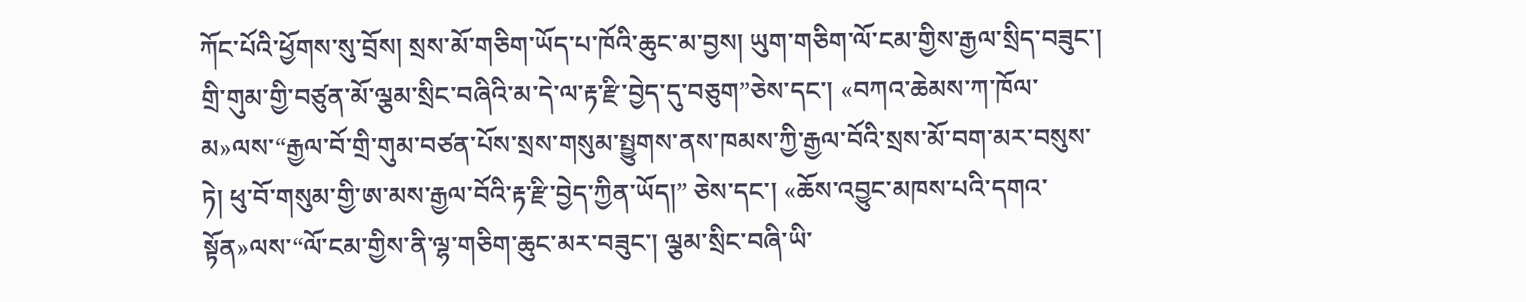ཀོང་པོའི་ཕྱོགས་སུ་བྲོས། སྲས་མོ་གཅིག་ཡོད་པ་ཁོའི་ཆུང་མ་བྱས། ཡུག་གཅིག་ལོ་ངམ་གྱིས་རྒྱལ་སྲིད་བཟུང་། གྲི་གུམ་གྱི་བཙུན་མོ་ལྕམ་སྲིང་བཞིའི་མ་དེ་ལ་རྟ་རྫི་བྱེད་དུ་བཅུག”ཅེས་དང་། «བཀའ་ཆེམས་ཀ་ཁོལ་མ»ལས་“རྒྱལ་བོ་གྲི་གུམ་བཙན་པོས་སྲས་གསུམ་སྤྱུགས་ནས་ཁམས་ཀྱི་རྒྱལ་བོའི་སྲས་མོ་བག་མར་བསུས་ཏེ། ཕུ་བོ་གསུམ་གྱི་ཨ་མས་རྒྱལ་བོའི་རྟ་རྫི་བྱེད་ཀྱིན་ཡོད།” ཅེས་དང་། «ཆོས་འབྱུང་མཁས་པའི་དགའ་སྟོན»ལས་“ལོ་ངམ་གྱིས་ནི་ལྷ་གཅིག་ཆུང་མར་བཟུང་། ལྕམ་སྲིང་བཞི་ཡི་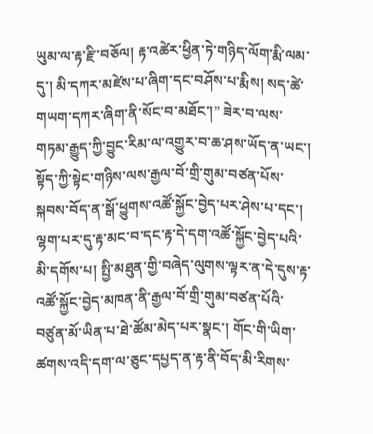ཡུམ་ལ་རྟ་རྫི་བཅོལ། རྟ་འཚེར་ཕྱིན་ཏེ་གཉིད་ལོག་རྨི་ལམ་དུ་། མི་དཀར་མཛེས་པ་ཞིག་དང་བཤོས་པ་རྨིས། སད་ཚེ་གཡག་དཀར་ཞིག་ནི་སོང་བ་མཐོང་།” ཟེར་བ་ལས་གཏམ་རྒྱུད་ཀྱི་བྱུང་རིམ་ལ་འགྱུར་བ་ཆ་ཤས་ཡོད་ན་ཡང་། སྟོད་ཀྱི་སྟེང་གཉིས་ལས་རྒྱལ་བོ་གྲི་གུམ་བཙན་པོས་སྐབས་བོད་ན་སྒོ་ཕྱུགས་འཚོ་སྐྱོང་བྱེད་པར་ཤེས་པ་དང་། ལྷག་པར་དུ་རྟ་མང་བ་དང་རྟ་དེ་དག་འཚོ་སྐྱོང་བྱེད་པའི་མི་དགོས་པ། སྤྱི་མཐུན་གྱི་བཞེད་ལུགས་ལྟར་ན་དེ་དུས་རྟ་འཚོ་སྐྱོང་བྱེད་མཁན་ནི་རྒྱལ་བོ་གྲི་གུམ་བཙན་པོའི་བཙུན་མོ་ཡིན་པ་ཐེ་ཚོམ་མེད་པར་སྣང་། གོང་གི་ཡིག་ཚགས་འདི་དག་ལ་ཅུང་དཔྱད་ན་རྟ་ནི་བོད་མི་རིགས་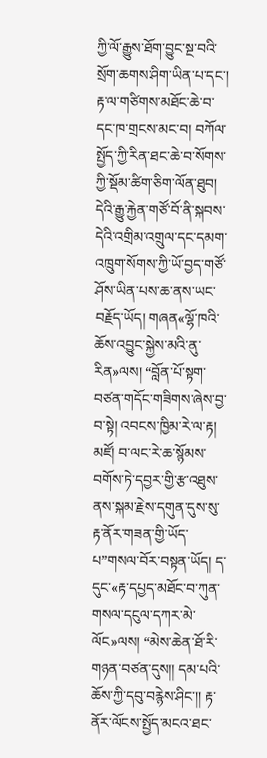ཀྱི་ལོ་རྒྱུས་ཐོག་བྱུང་སྔ་བའི་སྲོག་ཆགས་ཤིག་ཡིན་པ་དང་། རྟ་ལ་གཙིགས་མཐོང་ཆེ་བ་དང་ཁ་གྲངས་མང་བ། བཀོལ་སྤྱོད་ཀྱི་རིན་ཐང་ཆེ་བ་སོགས་ཀྱི་སྡོམ་ཚིག་ཅིག་ལོན་ཐུབ། དེའི་རྒྱུ་རྐྱེན་གཙོ་བོ་ནི་སྐབས་དེའི་འགྲིམ་འགྲུལ་དང་དམག་འཁྲུག་སོགས་ཀྱི་ཡོ་བྱད་གཙོ་ཤོས་ཡིན་པས་ཆ་ནས་ཡང་བརྗོད་ཡོད། གཞན«ལྷོ་ཁའི་ཆོས་འབྱུང་སྐྱེས་མའི་ནུ་རིན»ལས། “བློན་པོ་སྟག་བཙན་གདོང་གཟིགས་ཞེས་བྱ་བ་སྟེ། འབངས་ཁྱིམ་རེ་ལ་རྟ། མཛོ། བ་ལང་རེ་ཆ་སྙོམས་བགོས་ཏེ་དབྱར་གྱི་རྩ་འཐུས་ནས་སྐམ་རྗེས་དགུན་དུས་སུ་རྟ་ནོར་གཟན་གྱི་ཡོད་པ”གསལ་བོར་བསྟན་ཡོད། ད་དུང་«རྟ་དཔྱད་མཐོང་བ་ཀུན་གསལ་དངུལ་དཀར་མེ་ལོང»ལས། “མེས་ཆེན་ཐོ་རི་གཉན་བཙན་དུས།། དམ་པའི་ཆོས་ཀྱི་དབུ་བརྙེས་ཤིང་།། རྟ་ནོར་ལོངས་སྤྱོད་མངའ་ཐང་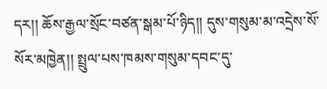དར།། ཆོས་རྒྱལ་སྲོང་བཙན་སྒམ་པོ་ཉིད།། དུས་གསུམ་མ་འདྲེས་སོ་སོར་མཁྱེན།། སྤྲུལ་པས་ཁམས་གསུམ་དབང་དུ་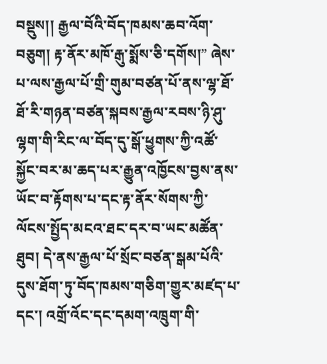བསྡུས།། རྒྱལ་བོའི་བོད་ཁམས་ཆབ་འོག་བཅུག། རྟ་ནོར་མཁོ་རྒུ་སྨོས་ཅི་དགོས།” ཞེས་པ་ལས་རྒྱལ་པོ་གྲི་གུམ་བཙན་པོ་ནས་ལྷ་ཐོ་ཐོ་རི་གཉན་བཙན་སྐབས་རྒྱལ་རབས་ཉི་ཤུ་ལྷག་གི་རིང་ལ་བོད་དུ་སྒོ་ཕྱུགས་ཀྱི་འཚོ་སྐྱོང་བར་མ་ཆད་པར་རྒྱུན་འཁྱོངས་བྱས་ནས་ཡོང་བ་རྟོགས་པ་དང་རྟ་ནོར་སོགས་ཀྱི་ལོངས་སྤྱོད་མངའ་ཐང་དར་བ་ཡང་མཚོན་ཐུབ། དེ་ནས་རྒྱལ་པོ་སྲོང་བཙན་སྒམ་པོའི་དུས་ཐོག་ཏུ་བོད་ཁམས་གཅིག་གྱུར་མཛད་པ་དང་། འགྲོ་འོང་དང་དམག་འཁྲུག་གི་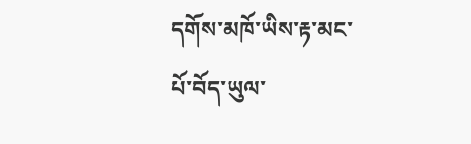དགོས་མཁོ་ཡིས་རྟ་མང་པོ་བོད་ཡུལ་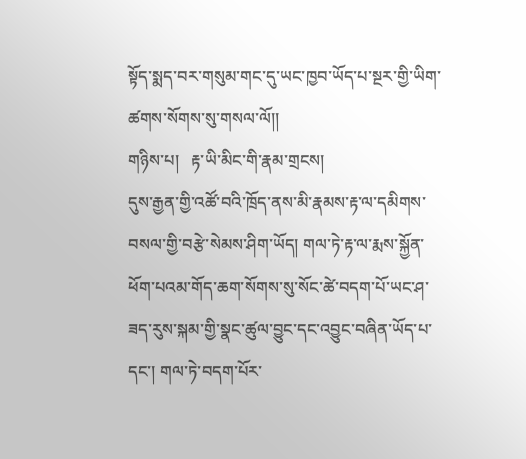སྟོད་སྨད་བར་གསུམ་གང་དུ་ཡང་ཁྱབ་ཡོད་པ་སྔར་གྱི་ཡིག་ཚགས་སོགས་སུ་གསལ་ལོ།།
གཉིས་པ།   རྟ་ཡི་མིང་གི་རྣམ་གྲངས།
དུས་རྒྱན་གྱི་འཚོ་བའི་ཁྲོད་ནས་མི་རྣམས་རྟ་ལ་དམིགས་བསལ་གྱི་བརྩེ་སེམས་ཤིག་ཡོད། གལ་ཏེ་རྟ་ལ་རྨས་སྐྱོན་ཕོག་པའམ་གོད་ཆག་སོགས་སུ་སོང་ཚེ་བདག་པོ་ཡང་ཤ་ཟད་རུས་སྐམ་གྱི་སྣང་ཚུལ་བྱུང་དང་འབྱུང་བཞིན་ཡོད་པ་དང་། གལ་ཏེ་བདག་པོར་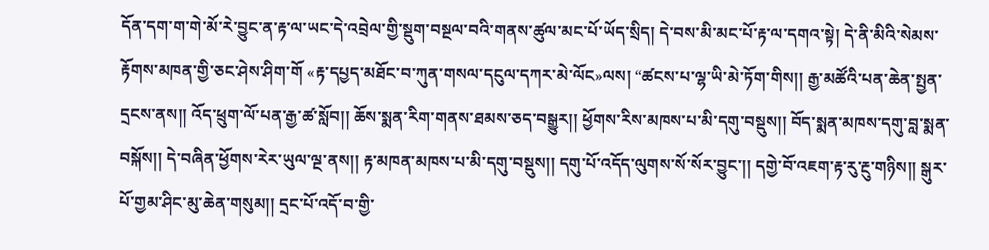དོན་དག་ག་གེ་མོ་རེ་བྱུང་ན་རྟ་ལ་ཡང་དེ་འབྲེལ་གྱི་སྡུག་བསྔལ་བའི་གནས་ཚུལ་མང་པོ་ཡོད་སྲིད། དེ་བས་མི་མང་པོ་རྟ་ལ་དགའ་སྟེ། དེ་ནི་མིའི་སེམས་རྟོགས་མཁན་གྱི་ཅང་ཤེས་ཤིག་གོ «རྟ་དཔྱད་མཐོང་བ་ཀུན་གསལ་དངུལ་དཀར་མེ་ལོང»ལས། “ཚངས་པ་ལྷ་ཡི་མེ་ཏོག་གིས།། རྒྱ་མཚོའི་པན་ཆེན་སྤྱན་དྲངས་ནས།། འོད་ཕྲུག་ལོ་པན་རྒྱ་ཚ་སློབ།། ཆོས་སྨན་རིག་གནས་ཐམས་ཅད་བསྒྱུར།། ཕྱོགས་རིས་མཁས་པ་མི་དགུ་བསྡུས།། བོད་སྨན་མཁས་དགུ་བླ་སྨན་བསྐོས།། དེ་བཞིན་ཕྱོགས་རེར་ཡུལ་ལྔ་ནས།། རྟ་མཁན་མཁས་པ་མི་དགུ་བསྡུས།། དགུ་པོ་འདོད་ལུགས་སོ་སོར་བྱུང་།། དགྱེ་བོ་འཇག་རྟ་རུ་རྔུ་གཉིས།། སྒུར་པོ་གྱམ་ཤིང་མུ་ཆེན་གསུམ།། དྲང་པོ་འདོ་བ་གྱི་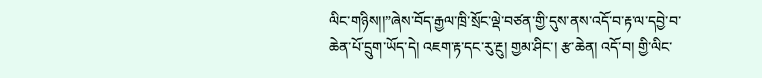ལིང་གཉིས།།”ཞེས་བོད་རྒྱལ་ཁྲི་སྲོང་ལྡེ་བཙན་གྱི་དུས་ནས་འདོ་བ་རྟ་ལ་དབྱེ་བ་ཆེན་པོ་དྲུག་ཡོད་དེ། འཇག་རྟ་དང་རུ་རྔུ། གྱམ་ཤིང་། རྩ་ཆེན། འདོ་བ། གྱི་ལིང་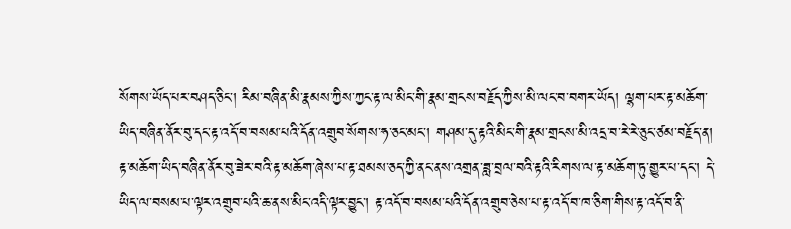སོགས་ཡོད་པར་བཤད་ཅིང་། རིམ་བཞིན་མི་རྣམས་ཀྱིས་ཀྱང་རྟ་ལ་མིང་གི་རྣམ་གྲངས་བརྗོད་ཀྱིས་མི་ལང་བ་བགར་ཡོད། ལྷག་པར་རྟ་མཆོག་ཡིད་བཞིན་ནོར་བུ་དང་རྟ་འདོ་བ་བསམ་པའི་དོན་འགྲུབ་སོགས་ཧ་ཅང་མང་། གཤམ་དུ་རྟའི་མིང་གི་རྣམ་གྲངས་མི་འདྲ་བ་རེ་རེ་ཅུང་ཙམ་བརྗོད་ན། རྟ་མཆོག་ཡིད་བཞིན་ནོར་བུ་ཟེར་བའི་རྟ་མཆོག་ཞེས་པ་རྟ་ཐམས་ཅད་ཀྱི་ནང་ནས་འགྲན་ཟླ་བྲལ་བའི་རྟའི་རིགས་ལ་རྟ་མཆོག་ཏུ་གྱུར་པ་དང་། དེ་ཡིད་ལ་བསམ་པ་ལྟར་འགྲུབ་པའི་ཆ་ནས་མིང་འདི་ལྟར་བྱུང་། རྟ་འདོ་བ་བསམ་པའི་དོན་འགྲུབ་ཅེས་པ་རྟ་འདོ་བ་ཁ་ཅིག་གིས་རྟ་འདོ་བ་ནི་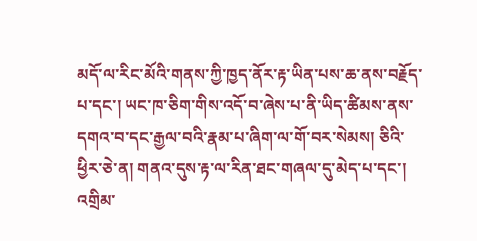མདོ་ལ་རིང་མོའི་གནས་ཀྱི་ཁྱད་ནོར་རྟ་ཡིན་པས་ཆ་ནས་བརྗོད་པ་དང་། ཡང་ཁ་ཅིག་གིས་འདོ་བ་ཞེས་པ་ནི་ཡིད་ཚིམས་ནས་དགའ་བ་དང་རྒྱལ་བའི་རྣམ་པ་ཞིག་ལ་གོ་བར་སེམས། ཅིའི་ཕྱིར་ཅེ་ན། གནའ་དུས་རྟ་ལ་རིན་ཐང་གཞལ་དུ་མེད་པ་དང་། འགྲིམ་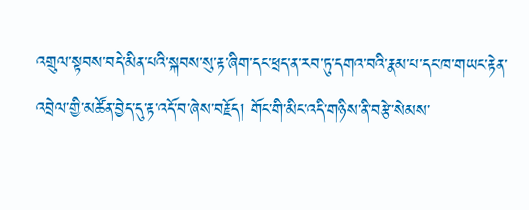འགྲུལ་སྟབས་བདེ་མིན་པའི་སྐབས་སུ་རྟ་ཞིག་དང་ཕྲད་ན་རབ་ཏུ་དགའ་བའི་རྣམ་པ་དང་ཁ་གཡང་རྟེན་འབྲེལ་གྱི་མཚོན་བྱེད་དུ་རྟ་འདོ་བ་ཞེས་བརྗོད། གོང་གི་མིང་འདི་གཉིས་ནི་བརྩེ་སེམས་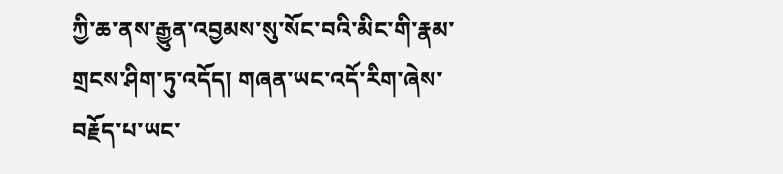ཀྱི་ཆ་ནས་རྒྱུན་འབྱམས་སུ་སོང་བའི་མིང་གི་རྣམ་གྲངས་ཤིག་ཏུ་འདོད། གཞན་ཡང་འདོ་རིག་ཞེས་བརྗོད་པ་ཡང་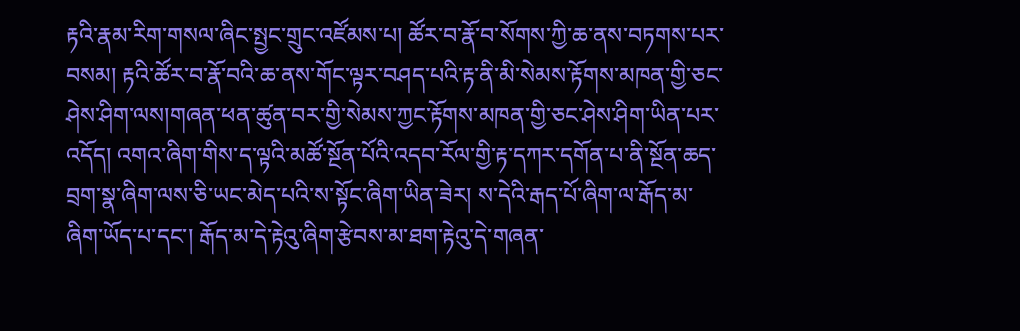རྟའི་རྣམ་རིག་གསལ་ཞིང་སྤྱང་གྲུང་འཛོམས་པ། ཚོར་བ་རྣོ་བ་སོགས་ཀྱི་ཆ་ནས་བཏགས་པར་བསམ། རྟའི་ཚོར་བ་རྣོ་བའི་ཆ་ནས་གོང་ལྟར་བཤད་པའི་རྟ་ནི་མི་སེམས་རྟོགས་མཁན་གྱི་ཅང་ཤེས་ཤིག་ལས།གཞན་ཕན་ཚུན་བར་གྱི་སེམས་ཀྱང་རྟོགས་མཁན་གྱི་ཅང་ཤེས་ཤིག་ཡིན་པར་འདོད། འགའ་ཞིག་གིས་ད་ལྟའི་མཚོ་སྔོན་པོའི་འདབ་རོལ་གྱི་རྟ་དཀར་དགོན་པ་ནི་སྔོན་ཆད་བྲག་སྣ་ཞིག་ལས་ཅི་ཡང་མེད་པའི་ས་སྟོང་ཞིག་ཡིན་ཟེར། ས་དེའི་རྒད་པོ་ཞིག་ལ་རྒོད་མ་ཞིག་ཡོད་པ་དང་། རྒོད་མ་དེ་རྟེའུ་ཞིག་རྩེབས་མ་ཐག་རྟེའུ་དེ་གཞན་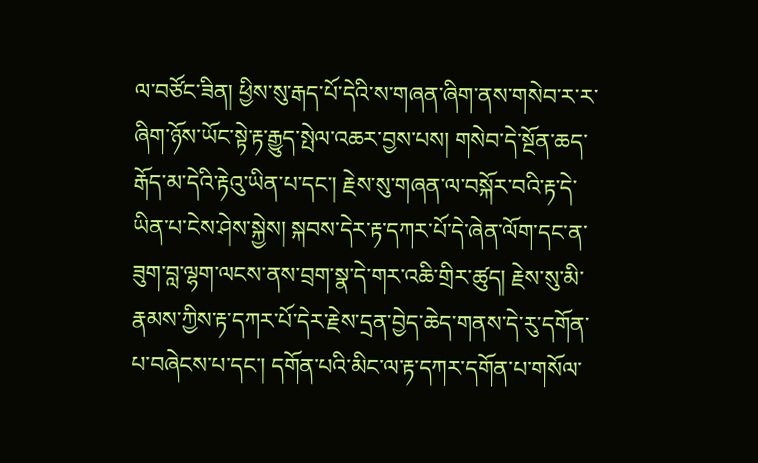ལ་བཙོང་ཟིན། ཕྱིས་སུ་རྒད་པོ་དེའི་ས་གཞན་ཞིག་ནས་གསེབ་ར་ར་ཞིག་ཉོས་ཡོང་སྟེ་རྟ་རྒྱུད་སྤེལ་འཆར་བྱས་པས། གསེབ་དེ་སྔོན་ཆད་རྒོད་མ་དེའི་རྟེའུ་ཡིན་པ་དང་། རྗེས་སུ་གཞན་ལ་བསྐོར་བའི་རྟ་དེ་ཡིན་པ་ངེས་ཤེས་སྐྱེས། སྐབས་དེར་རྟ་དཀར་པོ་དེ་ཞེན་ལོག་དང་ན་ཟུག་བླ་ལྷག་ལངས་ནས་བྲག་སྣ་དེ་གར་འཆི་གྲིར་ཚུད། རྗེས་སུ་མི་རྣམས་ཀྱིས་རྟ་དཀར་པོ་དེར་རྗེས་དྲན་བྱེད་ཆེད་གནས་དེ་རུ་དགོན་པ་བཞེངས་པ་དང་། དགོན་པའི་མིང་ལ་རྟ་དཀར་དགོན་པ་གསོལ་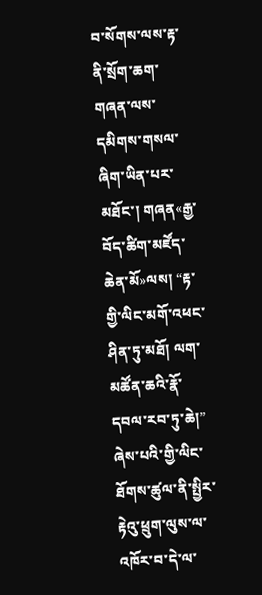བ་སོགས་ལས་རྟ་ནི་སྲོག་ཆག་གཞན་ལས་དམིགས་གསལ་ཞིག་ཡིན་པར་མཐོང་། གཞན«རྒྱ་བོད་ཚིག་མཛོད་ཆེན་མོ»ལས། “རྟ་གྱི་ལིང་མགོ་འཕང་ཤིན་ཏུ་མཐོ། ལག་མཚོན་ཆའི་རྣོ་དབལ་རབ་ཏུ་ཆེ།” ཞེས་པའི་གྱི་ལིང་ཐོགས་ཚུལ་ནི་སྤྱིར་རྟེའུ་ཕྲུག་ལུས་ལ་འཁོར་བ་དེ་ལ་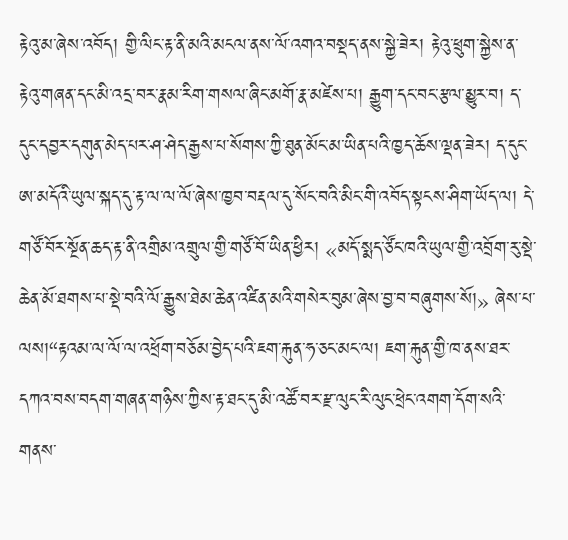རྟེའུ་མ་ཞེས་འབོད། གྱི་ལིང་རྟ་ནི་མའི་མངལ་ནས་ལོ་འགའ་བསྡད་ནས་སྐྱེ་ཟེར། རྟེའུ་ཕྲུག་སྐྱེས་ན་རྟེའུ་གཞན་དང་མི་འདྲ་བར་རྣམ་རིག་གསལ་ཞིང་མགོ་རྣ་མཛེས་པ། རྒྱུག་དང་བང་རྩལ་མྱུར་བ། ད་དུང་དབྱར་དགུན་མེད་པར་ཤ་ཤེད་རྒྱས་པ་སོགས་ཀྱི་ཐུན་མོང་མ་ཡིན་པའི་ཁྱད་ཆོས་ལྡན་ཟེར། ད་དུང་ཨ་མདོའི་ཡུལ་སྐད་དུ་རྟ་ལ་ལ་ལོ་ཞེས་ཁྱབ་བརྡལ་དུ་སོང་བའི་མིང་གི་འབོད་སྟངས་ཤིག་ཡོད་ལ། དེ་གཙོ་བོར་སྔོན་ཆད་རྟ་ནི་འགྲིམ་འགྲུལ་གྱི་གཙོ་བོ་ཡིན་ཕྱིར། «མདོ་སྨད་ཙོང་ཁའི་ཡུལ་གྱི་འབྲོག་རུ་སྡེ་ཆེན་མོ་ཐགས་པ་སྡེ་བའི་ལོ་རྒྱུས་ཐེམ་ཆེན་འཛིན་མའི་གསེར་བུམ་ཞེས་བྱ་བ་བཞུགས་སོ།» ཞེས་པ་ལས།“རྟའམ་ལ་ལོ་ལ་འཕྲོག་བཅོམ་བྱེད་པའི་ཇག་རྐུན་ཧ་ཅང་མང་ལ། ཇག་རྐུན་གྱི་ཁ་ནས་ཐར་དཀའ་བས་བདག་གཞན་གཉིས་ཀྱིས་རྟ་ཐང་དུ་མི་འཚོ་བར་རྫ་ལུང་རི་ལུང་ཕྲེང་འགག་དོག་སའི་གནས་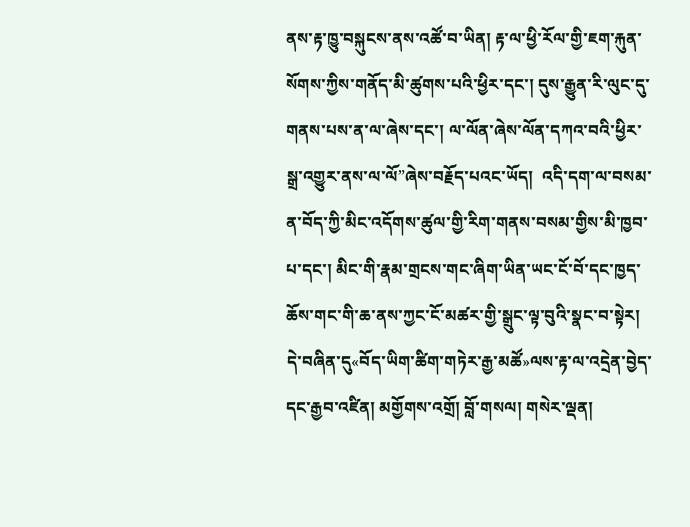ནས་རྟ་ཁྱུ་བསྐུངས་ནས་འཚོ་བ་ཡིན། རྟ་ལ་ཕྱི་རོལ་གྱི་ཇག་རྐུན་སོགས་ཀྱིས་གནོད་མི་ཚུགས་པའི་ཕྱིར་དང་། དུས་རྒྱུན་རི་ལུང་དུ་གནས་པས་ན་ལ་ཞེས་དང་། ལ་ལོན་ཞེས་ལོན་དཀའ་བའི་ཕྱིར་སྒྲ་འགྱུར་ནས་ལ་ལོ”ཞེས་བརྗོད་པའང་ཡོད།  འདི་དག་ལ་བསམ་ན་བོད་ཀྱི་མིང་འདོགས་ཚུལ་གྱི་རིག་གནས་བསམ་གྱིས་མི་ཁྱབ་པ་དང་། མིང་གི་རྣམ་གྲངས་གང་ཞིག་ཡིན་ཡང་ངོ་བོ་དང་ཁྱད་ཆོས་གང་གི་ཆ་ནས་ཀྱང་ངོ་མཚར་གྱི་སྒྲུང་ལྟ་བུའི་སྣང་བ་སྟེར། དེ་བཞིན་དུ«བོད་ཡིག་ཚིག་གཏེར་རྒྱ་མཚོ»ལས་རྟ་ལ་འདྲེན་བྱེད་དང་རྒྱབ་འཛིན། མགྱོགས་འགྲོ། བློ་གསལ། གསེར་ལྡན།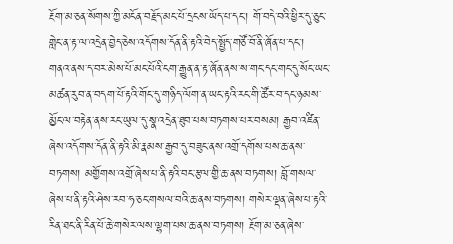རྔོག་མ་ཅན་སོགས་ཀྱི་མངོན་བརྗོད་མང་པོ་དྲངས་ཡོད་པ་དང་། གོ་བདེ་བའི་ཕྱིར་དུ་ཅུང་གླེང་ན་རྟ་ལ་འདྲེན་བྱེད་ཅེས་འདོགས་དོན་ནི་རྟའི་བེད་སྤྱོད་གཙོ་བོ་ནི་ཞོན་པ་དང་། གནའ་ནས་ད་བར་མེས་པོ་མང་པོའི་ངག་རྒྱུན་ན་རྟ་ཞོན་ནས་ས་གང་དང་གང་དུ་སོང་ཡང་མཚན་རུབ་ན་བདག་པོ་རྟའི་གོང་དུ་གཉིད་ལོག་ན་ཡང་རྟའི་རང་གི་ཚོར་བ་དང་ཉམས་མྱོང་ལ་བརྟེན་ནས་རང་ཡུལ་དུ་སྣ་འདྲེན་ཐུབ་པས་བཏགས་པར་བསམ། རྒྱབ་འཛིན་ཞེས་འདོགས་དོན་ནི་རྟའི་མི་རྣམས་རྒྱབ་དུ་བཟུང་ནས་འགྲོ་དགོས་པས་ཆ་ནས་བཏགས། མགྱོགས་འགྲོ་ཞེས་པ་ནི་རྟའི་བང་རྩལ་གྱི་ཆ་ནས་བཏགས། བློ་གསལ་ཞེས་པ་ནི་རྟའི་ཤེས་རབ་ཧ་ཅང་གསལ་བའི་ཆ་ནས་བཏགས། གསེར་ལྡན་ཞེས་པ་རྟའི་རིན་ཐང་ནི་རིན་པོ་ཆེ་གསེར་ལས་ལྷག་པས་ཆ་ནས་བཏགས། རྔོག་མ་ཅན་ཞེས་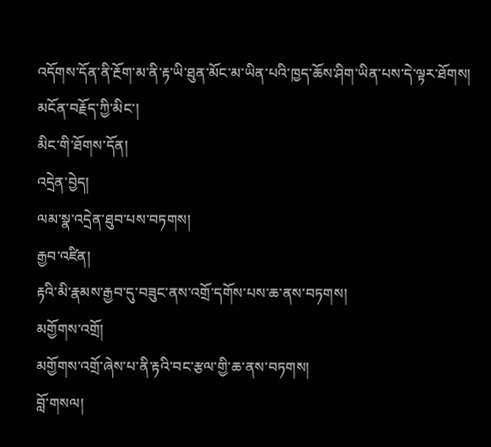འདོགས་དོན་ནི་རྔོག་མ་ནི་རྟ་ཡི་ཐུན་མོང་མ་ཡིན་པའི་ཁྱད་ཆོས་ཤིག་ཡིན་པས་དེ་ལྟར་ཐོགས།
མངོན་བརྗོད་ཀྱི་མིང་།
མིང་གི་ཐོགས་དོན།
འདྲེན་བྱེད།
ལམ་སྣ་འདྲེན་ཐུབ་པས་བཏགས།
རྒྱབ་འཛིན།
རྟའི་མི་རྣམས་རྒྱབ་དུ་བཟུང་ནས་འགྲོ་དགོས་པས་ཆ་ནས་བཏགས།
མགྱོགས་འགྲོ།
མགྱོགས་འགྲོ་ཞེས་པ་ནི་རྟའི་བང་རྩལ་གྱི་ཆ་ནས་བཏགས།
བློ་གསལ།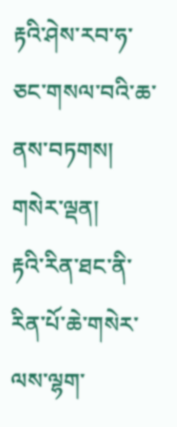རྟའི་ཤེས་རབ་ཧ་ཅང་གསལ་བའི་ཆ་ནས་བཏགས།
གསེར་ལྡན།
རྟའི་རིན་ཐང་ནི་རིན་པོ་ཆེ་གསེར་ལས་ལྷག་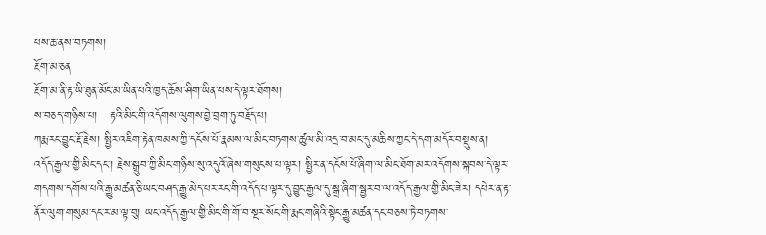པས་ཆ་ནས་བཏགས།
རྔོག་མ་ཅན
རྔོག་མ་ནི་རྟ་ཡི་ཐུན་མོང་མ་ཡིན་པའི་ཁྱད་ཆོས་ཤིག་ཡིན་པས་དེ་ལྟར་ཐོགས།
ས་བཅད་གཉིས་པ།   རྟའི་མིང་གི་འདོགས་ལུགས་བྱེ་བྲག་ཏུ་བརྗོད་པ།
ཀརྨ་རང་བྱུང་རྡོ་རྗེས། སྤྱིར་འཇིག་རྟེན་ཁམས་ཀྱི་དངོས་པོ་རྣམས་ལ་མིང་བཏགས་ཚུལ་མི་འདྲ་བ་མང་དུ་མཆིས་ཀྱང་དེ་དག་མདོར་བསྡུས་ན། འདོད་རྒྱལ་གྱི་མིང་དང་། རྗེས་སྒྲུབ་ཀྱི་མིང་གཉིས་སུ་འདུའོ་ཞེས་གསུངས་པ་ལྟར། སྤྱིར་ན་དངོས་པོ་ཞིག་ལ་མིང་ཐོག་མར་འདོགས་སྐབས་དེ་ལྟར་གདགས་དགོས་པའི་རྒྱུ་མཚན་ཅི་ཡང་བཤད་རྒྱུ་མེད་པར་རང་གི་འདོད་པ་ལྟར་དུ་བྱུང་རྒྱལ་དུ་སྒྲ་ཞིག་སྦྱར་བ་ལ་འདོད་རྒྱལ་གྱི་མིང་ཟེར། དཔེར་ན་རྟ་ནོར་ལུག་གསུམ་དང་ར་མ་ལྟ་བུ། ཡང་འདོད་རྒྱལ་གྱི་མིང་གི་གོ་བ་སྔར་སོང་གི་རྨང་གཞིའི་སྟེང་རྒྱུ་མཚན་དང་བཅས་ཏེ་བཏགས་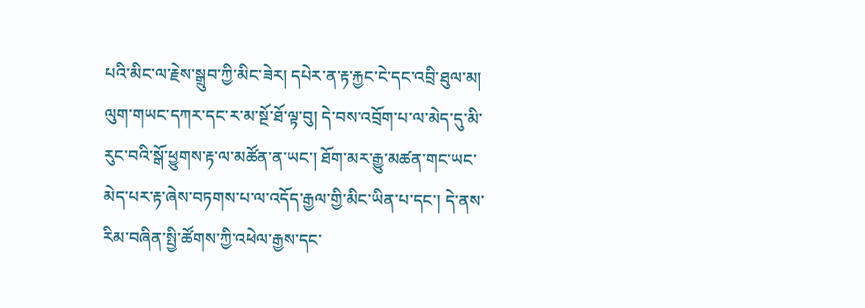པའི་མིང་ལ་རྗེས་སྒྲུབ་ཀྱི་མིང་ཟེར། དཔེར་ན་རྟ་རྐྱང་ངེ་དང་འབྲི་ཐུལ་མ། ལུག་གཡང་དཀར་དང་ར་མ་སྔོ་ཐོ་ལྟ་བུ། དེ་བས་འབྲོག་པ་ལ་མེད་དུ་མི་རུང་བའི་སྒོ་ཕྱུགས་རྟ་ལ་མཚོན་ན་ཡང་། ཐོག་མར་རྒྱུ་མཚན་གང་ཡང་མེད་པར་རྟ་ཞེས་བཏགས་པ་ལ་འདོད་རྒྱལ་གྱི་མིང་ཡིན་པ་དང་། དེ་ནས་རིམ་བཞིན་སྤྱི་ཚོགས་ཀྱི་འཕེལ་རྒྱས་དང་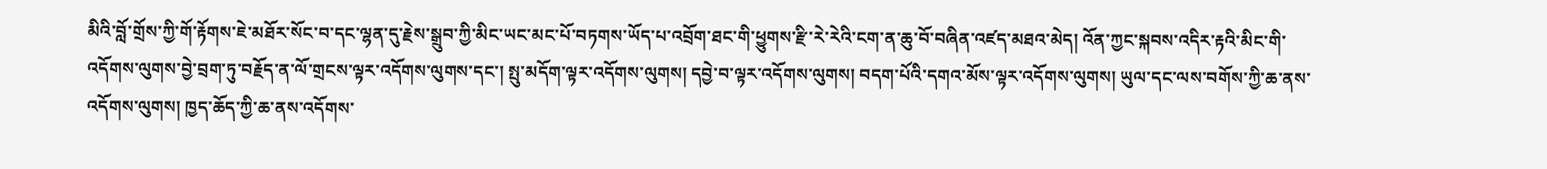མིའི་བློ་གྲོས་ཀྱི་གོ་རྟོགས་ཇེ་མཐོར་སོང་བ་དང་ལྷན་དུ་རྗེས་སྒྲུབ་ཀྱི་མིང་ཡང་མང་པོ་བཏགས་ཡོད་པ་འབྲོག་ཐང་གི་ཕྱུགས་རྫི་རེ་རེའི་ངག་ན་ཆུ་བོ་བཞིན་འཛད་མཐའ་མེད། འོན་ཀྱང་སྐབས་འདིར་རྟའི་མིང་གི་འདོགས་ལུགས་བྱེ་བྲག་ཏུ་བརྗོད་ན་ལོ་གྲངས་ལྟར་འདོགས་ལུགས་དང་། སྤུ་མདོག་ལྟར་འདོགས་ལུགས། དབྱེ་བ་ལྟར་འདོགས་ལུགས། བདག་པོའི་དགའ་མོས་ལྟར་འདོགས་ལུགས། ཡུལ་དང་ལས་བགོས་ཀྱི་ཆ་ནས་འདོགས་ལུགས། ཁྱད་ཆོད་ཀྱི་ཆ་ནས་འདོགས་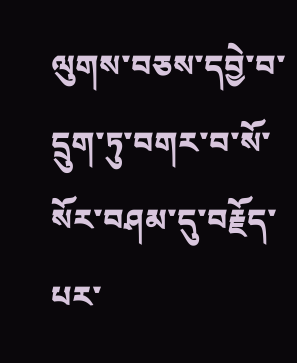ལུགས་བཅས་དབྱེ་བ་དྲུག་ཏུ་བགར་བ་སོ་སོར་བཤམ་དུ་བརྗོད་པར་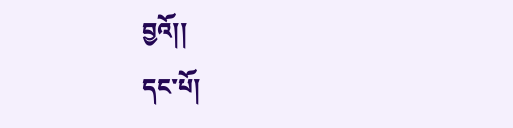བྱའོ།།
དང་པོ།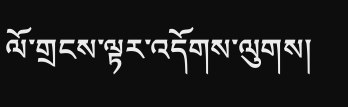ལོ་གྲངས་ལྟར་འདོགས་ལུགས།